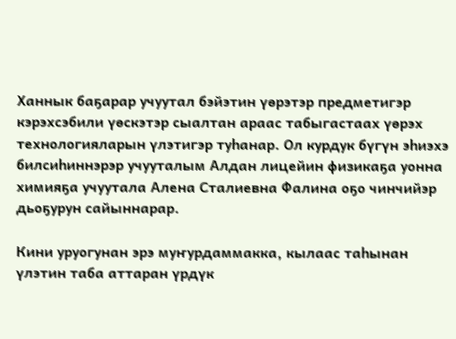Ханнык баҕарар учуутал бэйэтин үөрэтэр предметигэр кэрэхсэбили үөскэтэр сыалтан араас табыгастаах үөрэх технологияларын үлэтигэр туһанар. Ол курдук бүгүн эһиэхэ билсиһиннэрэр учууталым Алдан лицейин физикаҕа уонна химияҕа учуутала Алена Сталиевна Фалина оҕо чинчийэр дьоҕурун сайыннарар.

Кини уруогунан эрэ муҥурдаммакка, кылаас таһынан үлэтин таба аттаран үрдүк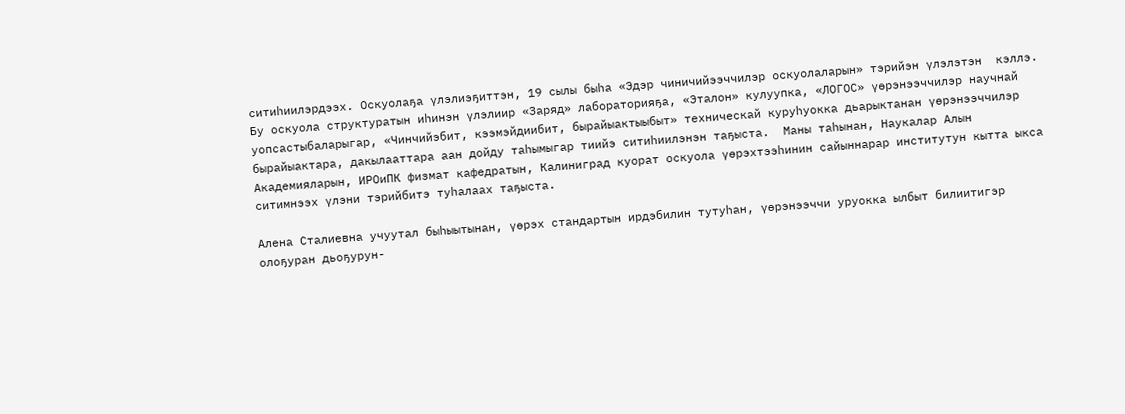ситиһиилэрдээх. Оскуолаҕа үлэлиэҕиттэн, 19 сылы быһа «Эдэр чиничийээччилэр оскуолаларын» тэрийэн үлэлэтэн  кэллэ.  Бу оскуола структуратын иһинэн үлэлиир «Заряд» лабораторияҕа, «Эталон» кулуупка, «ЛОГОС» үөрэнээччилэр научнай уопсастыбаларыгар, «Чинчийэбит, кээмэйдиибит, бырайыактыыбыт» техническай куруһуокка дьарыктанан үөрэнээччилэр бырайыактара, дакылааттара аан дойду таһымыгар тиийэ ситиһиилэнэн таҕыста.  Маны таһынан, Наукалар Алын Академияларын, ИРОиПК физмат кафедратын, Калиниград куорат оскуола үөрэхтээһинин сайыннарар институтун кытта ыкса ситимнээх үлэни тэрийбитэ туһалаах таҕыста.

Алена Сталиевна учуутал быһыытынан, үөрэх стандартын ирдэбилин тутуһан, үөрэнээччи уруокка ылбыт билиитигэр олоҕуран дьоҕурун-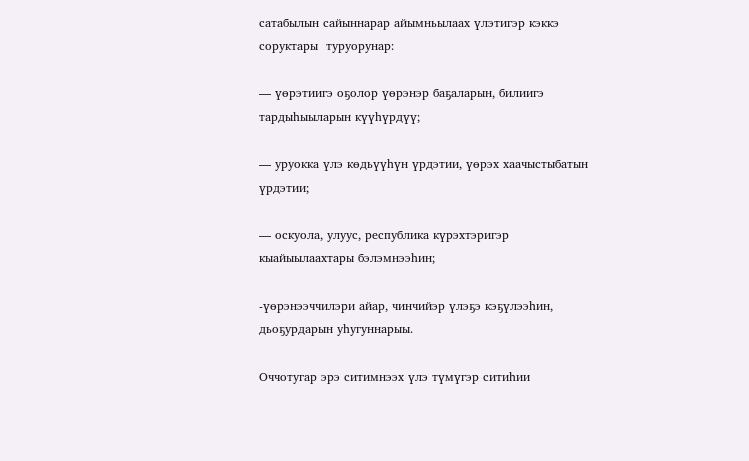сатабылын сайыннарар айымньылаах үлэтигэр кэккэ соруктары  туруорунар:

— үөрэтиигэ оҕолор үөрэнэр баҕаларын, билиигэ тардыһыыларын күүһүрдүү;

— уруокка үлэ көдьүүһүн үрдэтии, үөрэх хаачыстыбатын үрдэтии;

— оскуола, улуус, республика күрэхтэригэр кыайыылаахтары бэлэмнээһин;

-үөрэнээччилэри айар, чинчийэр үлэҕэ кэҕүлээһин, дьоҕурдарын уһугуннарыы.

Оччотугар эрэ ситимнээх үлэ түмүгэр ситиһии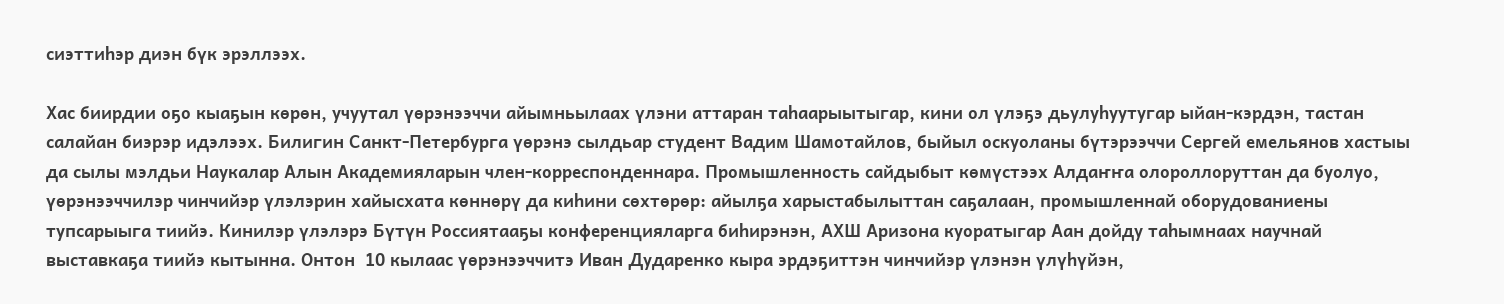сиэттиһэр диэн бүк эрэллээх.

Хас биирдии оҕо кыаҕын көрөн, учуутал үөрэнээччи айымньылаах үлэни аттаран таһаарыытыгар, кини ол үлэҕэ дьулуһуутугар ыйан-кэрдэн, тастан салайан биэрэр идэлээх. Билигин Санкт-Петербурга үөрэнэ сылдьар студент Вадим Шамотайлов, быйыл оскуоланы бүтэрээччи Сергей емельянов хастыы да сылы мэлдьи Наукалар Алын Академияларын член-корреспонденнара. Промышленность сайдыбыт көмүстээх Алдаҥҥа олороллоруттан да буолуо, үөрэнээччилэр чинчийэр үлэлэрин хайысхата көннөрү да киһини сөхтөрөр: айылҕа харыстабылыттан саҕалаан, промышленнай оборудованиены тупсарыыга тиийэ. Кинилэр үлэлэрэ Бүтүн Россиятааҕы конференцияларга биһирэнэн, АХШ Аризона куоратыгар Аан дойду таһымнаах научнай выставкаҕа тиийэ кытынна. Онтон  10 кылаас үөрэнээччитэ Иван Дударенко кыра эрдэҕиттэн чинчийэр үлэнэн үлүһүйэн,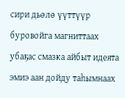сири дьөлө үүттүүр буровойга магниттаах убаҕас смазка айбыт идеята эмиэ аан дойду таһымнаах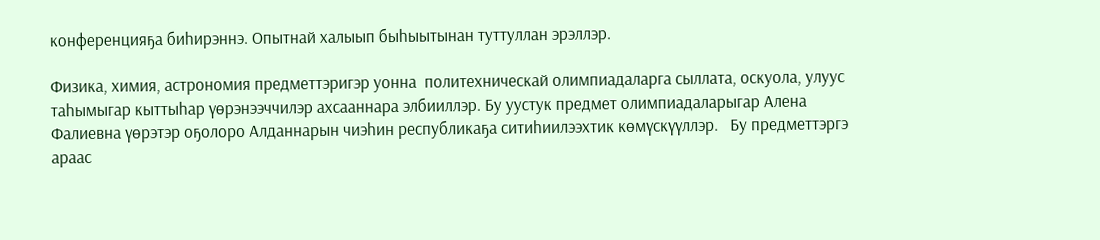конференцияҕа биһирэннэ. Опытнай халыып быһыытынан туттуллан эрэллэр.

Физика, химия, астрономия предметтэригэр уонна  политехническай олимпиадаларга сыллата, оскуола, улуус таһымыгар кыттыһар үөрэнээччилэр ахсааннара элбииллэр. Бу уустук предмет олимпиадаларыгар Алена Фалиевна үөрэтэр оҕолоро Алданнарын чиэһин республикаҕа ситиһиилээхтик көмүскүүллэр.   Бу предметтэргэ араас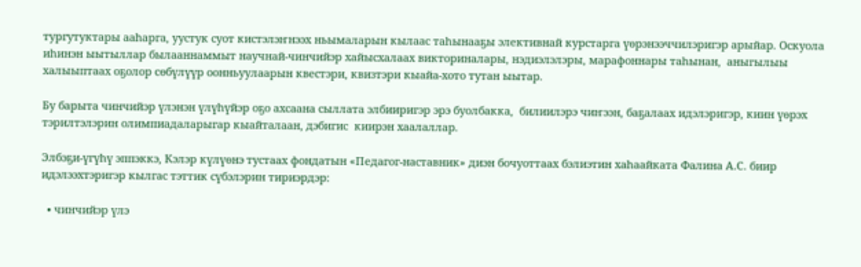тургутуктары ааһарга, уустук суот кистэлэҥнээх ньымаларын кылаас таһынааҕы элективнай курстарга үөрэнээччилэригэр арыйар. Оскуола иһинэн ыытыллар былааннаммыт научнай-чинчийэр хайысхалаах викториналары, нэдиэлэлэры, марафоннары таһынан,  аныгылыы халыыптаах оҕолор сөбүлүүр оонньуулаарын квестэри, квизтэри кыайа-хото тутан ыытар.

Бу барыта чинчийэр үлэнэн үлүһүйэр оҕо ахсаана сыллата элбииригэр эрэ буолбакка,  билиилэрэ чиҥээн, баҕалаах идэлэригэр, киин үөрэх тэрилтэлэрин олимпиадаларыгар кыайталаан, дэбигис  киирэн хаалаллар.

Элбэҕи-үгүһү эппэккэ, Кэлэр күлүөнэ тустаах фондатын «Педагог-наставник» диэн бочуоттаах бэлиэтин хаһаайката Фалина А.С. биир идэлээхтэригэр кылгас тэттик сүбэлэрин тириэрдэр:

  • чинчийэр үлэ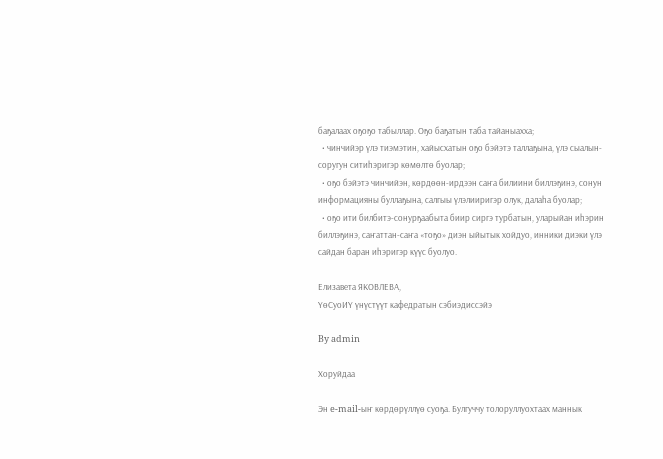баҕалаах оҕоҕо табыллар. Оҕо баҕатын таба тайаныахха;
  • чинчийэр үлэ тиэмэтин, хайысхатын оҕо бэйэтэ таллаҕына, үлэ сыалын-соругун ситиһэригэр көмөлтө буолар;
  • оҕо бэйэтэ чинчийэн, көрдөөн-ирдээн саҥа билиини биллэҕинэ, сонун информацияны буллаҕына, салгыы үлэлииригэр олук, далаһа буолар;
  • оҕо ити билбитэ-сонурҕаабыта биир сиргэ турбатын, уларыйан иһэрин биллэҕинэ, саҥаттан-саҥа «тоҕо» диэн ыйытык хойдуо, инники диэки үлэ сайдан баран иһэригэр күүс буолуо.

Елизавета ЯКОВЛЕВА,
ҮөСуоИҮ үнүстүүт кафедратын сэбиэдиссэйэ

By admin

Хоруйдаа

Эн e-mail-ыҥ көрдөрүллүө суоҕа. Булгуччу толоруллуохтаах маннык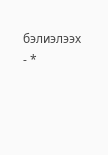бэлиэлээх - *